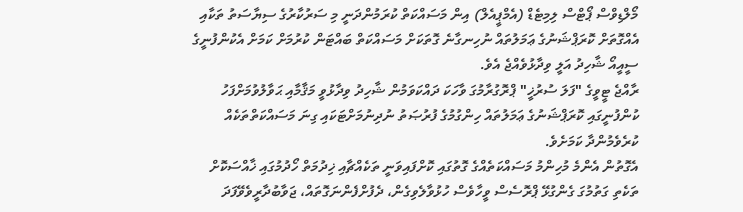މޯލްޑިވްސް ޕޯޓްސް ލިމިޓެޑް (އެމްޕީއެލް) އިން މަސައްކަތް ކުރަމުންދަނީ މި ސަރުކާރުގެ ސިޔާސަތު ތަކާއި އެއްގޮތަށް ކޮރަޕްޝަނުގެ ޢަމަލުތައް ނުހިނގާނެ ގޮތަކަށް މަސައްކަތް ބައްޓަން ކުރުމަށް ކަމަށް އެކުންފުނީގެ ސީއީއޯ ޝާހިދު އަލީ ވިދާޅުވެއްޖެ އެވެ.
ރާއްޖެ ޓީވީގެ "ފަލަ ސުރުޚީ" ޕްރޮގުރާމުގަ ވާހަކަ ދައްކަވަމުން ޝާހިދު ވިދާޅުވީ މަޤާމާއި ޙަވާލުވުމަށްފަހު ކުންފުނީގައި ކޮރަޕްޝަނުގެ ޢަމަލުތައް ހިންގުމުގެ ފުރުޞަތު ނުދިނުމަށްޓަކައި ގިނަ މަސައްކަތްތަކެއް ކުރެވެމުންދާ ކަމަށެވެ.
އެގޮތުން އެންމެ މުހިންމު މަސައްކަތެއްގެ ގޮތުގައި ކޮށްފައިވަނީ ތަކެއްޗާއި ޚިދުމަތް ހޯދުމުގައި ޚާއްސަކޮށް ތަކެތި ގަތުމުގަ ގެންގުޅޭ ޕްރޮސެސް ވީހާވެސް ހުޅުވާލެވިގެން، ދެފުށްފެންނަގޮތައް، ޖަވާބުދާރީވެވޭފަދަ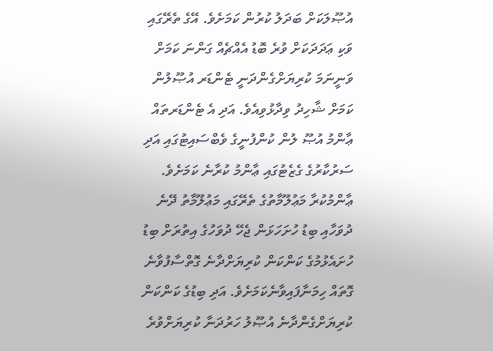އުޞޫލަކަށް ބަދަލު ކުރުން ކަމަށެވެ. އޭގެ ތެރޭގައި ވަކި ޢަދަދަކަށް ވުރެ ބޮޑު އެއްޗެއް ގަންނަ ކަމަށް ވަނީނަމަ ކުރިޔަށްގެންދަނީ ޓެންޑަރ އުޞޫލުން ކަމަށް ޝާހިދު ވިދާޅުވިއެވެ. އަދި އެ ޓެންޑަރތައް ޢާންމު އުޞޫ ލުން ކުންފުނީގެ ވެބްސައިޓުގައި އަދި ސަރުކާރުގެ ގެޒެޓުގައި ޢާންމު ކުރާނެ ކަމަށެވެ.
ޢާންމުކުރާ މަޢުލޫމާތުގެ ތެރޭގައި މަޢުލޫމާތު ދޭނެ ދުވަހާއި ބިޑު ހުށަހަޅަން ޖެހޭ ދުވަހުގެ އިތުރަށް ބިޑު ހުށައެޅުމުގެ ކަންކަން ކުރިޔަށްދާނެ ގޮތްސާފުވާނެ ގޮތައް ހިމަނާފައިވާނެކަމަށެވެ. އަދި ބިޑުގެ ކަންކަން ކުރިޔަށްގެންދާނެ އުޞޫލު ހަރުދަނާ ކުރިޔަށްވުރެ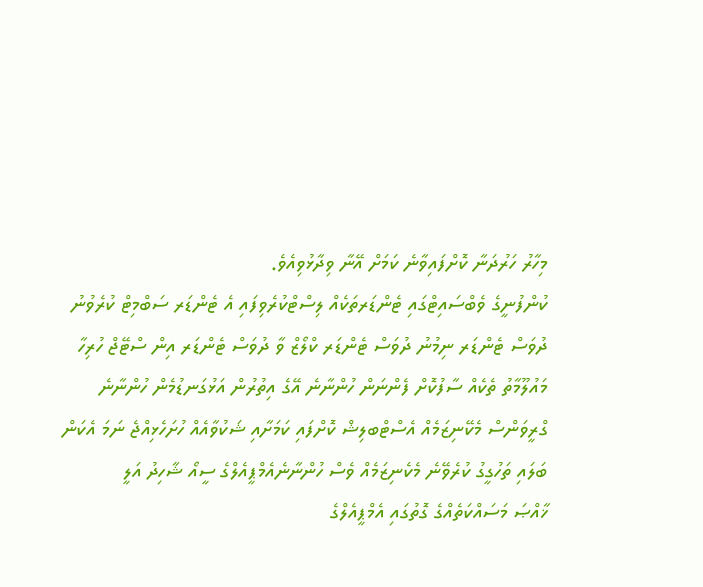މިހާރު ހަރުދަނާ ކޮށްފައިވާނެ ކަމަށް އޭނާ ވިދާޅުވިއެވެ.
ކުންފުނީގެ ވެބްސައިޓްގައި ޓެންޑަރތަކެއް ލިސްޓްކުރެވިފައި އެ ޓެންޑަރ ސަބްމިޓް ކުރެވުނު ދުވަސް ޓެންޑަރ ނިމުނު ދުވަސް ޓެންޑަރ ކްލޯޒް ވާ ދުވަސް ޓެންޑަރ އިން ސްޓޭޖް ހުރިހާ މައުލޫމާތު ތެކެއް ސާފުކޮށް ފެންނަން ހުންނާނެ އޭގެ އިތުރުން އަޅުގަނޑުމެން ހުންނާނެ ގްރީވަންސް މެކޭނިޒަމެއް އެސްޓްބލިޝް ކޮށްފައި ކަމަށާއި ޝަކުވާއެއް ހުށަހެޅިއްޖެ ނަމަ އެކަން ބަލައި ތަހުގީގު ކުރެވޭނެ މެކެނިޒަމެއް ވެސް ހުންނާނެއެމްޕީއެލްގެ ސީއޯ ޝާހިދު އަލީ
ޚާއްޞަ މަސައްކަތެއްގެ ގޮތުގައި އެމްޕީއެލްގެ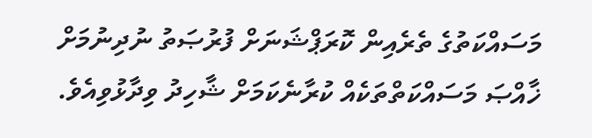މަސައްކަތުގެ ތެރެއިން ކޮރަޕްޝަނަށް ފުރުޞަތު ނުދިނުމަށް ޚާއްޞަ މަސައްކަތްތަކެއް ކުރާނެކަމަށް ޝާހިދު ވިދާޅުވިއެވެ.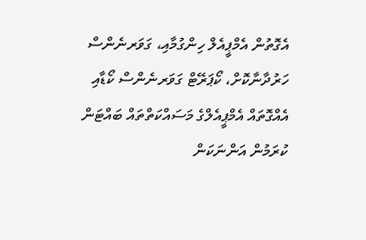އެގޮތުން އެމްޕީއެލް ހިންގުމާއި، ގަވަރނެންސް ހަރުދާނާކޮށް، ކޯޕަރޭޓް ގަވަރނެންސް ކޯޑާއި އެއްގޮތައް އެމްޕީއެލްގެ މަސައްކަތްތައް ބައްޓަން ކުރަމުން އަންނަކަން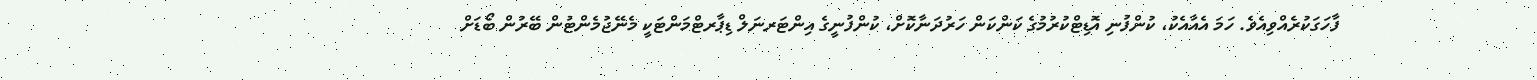ފާހަގަކުރެއްވިއެވެ. ހަމަ އެއާއެކު، ކުންފުނި އޮޑިޓްކުރުމުގެ ކަންކަން ހަރުދަނާކޮށް، ކުންފުނީގެ އިންޓަރނަލް ޑިޕާރޓްމަންޓަކީ މެނޭޖުމެންޓުން ބޭރުން ބޯޑަށް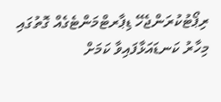ރިޕޯޓުކުރަންޖެހޭ ޑިޕާރޓްމަންޓެގެއް ގޮތުގައި މިހާރު ކަނޑައަޅާފައިވާ ކަމަށް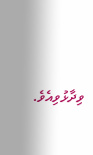ވިދާޅުވިއެވެ.